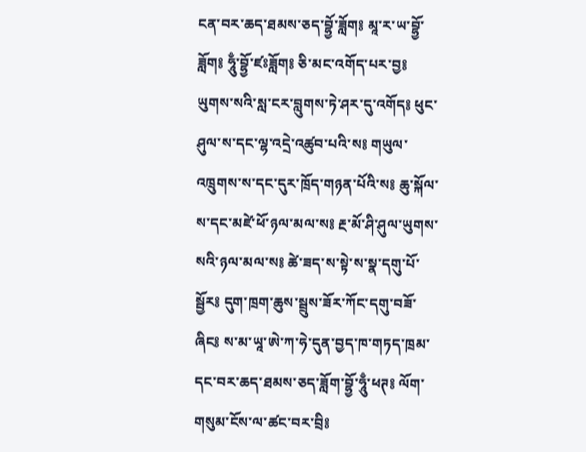ངན་བར་ཆད་ཐམས་ཅད་བྷྱོ་ཟློག༔ མཱ་ར་ཡ་བྷྱོ་ཟློག༔ ཧཱུྃ་བྷྱོ་ཛཿཟློག༔ ཅི་མང་འགོད་པར་བྱ༔ ཡུགས་སའི་སླ་ངར་བླུགས་ཏེ་ཤར་དུ་འགོད༔ ཕུང་ཤུལ་ས་དང་ལྷ་འདྲེ་འཚུབ་པའི་ས༔ གཡུལ་འཁྲུགས་ས་དང་དུར་ཁྲོད་གཉན་པོའི་ས༔ ཆུ་སྐོལ་ས་དང་མཛེ་ཕོ་ཉལ་མལ་ས༔ རྔ་མོ་ཤི་ཤུལ་ཡུགས་སའི་ཉལ་མལ་ས༔ ཚེ་ཟད་ས་སྟེ་ས་སྣ་དགུ་པོ་སྦྱོར༔ དུག་ཁྲག་ཆུས་སྦྲུས་ཟོར་ཀོང་དགུ་བཟོ་ཞིང༔ ས་མ་ཡཱ་ཨེ་ཀ་ཧེ་དུན་བྱད་ཁ་གཏད་ཁྲམ་དང་བར་ཆད་ཐམས་ཅད་ཟློག་བྷྱོ་ཧཱུྃ་ཕཊ༔ ལོག་གསུམ་ངོས་ལ་ཚང་བར་བྲི༔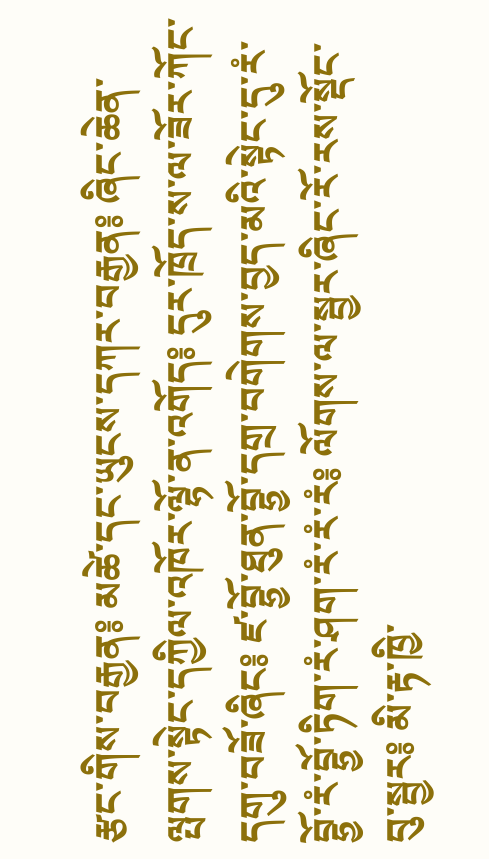རྩང་གིས་བརྒྱན༔ མཚེ་དང་ཡུངས་དཀར་བརྒྱན༔ ཞིང་ཆེན་ལྤགས་སྟེང་དཀྱིལ་འཁོར་ལྷོ་ན་འགོད༔ དུར་ཁྲོད་ས་ལ་ཟོར་ཀོང་དགུ་བཟོ་ཞིང༔ ཛ་བྷྱོ་ཐུན་བྷྱོ་དགྲ་བགེགས་བྱད་མའི་སྟེང་དུ་རཾ་བྷྱོ་རཾ་བྷྱོ་ཏིག་རཾ་ཤག་རཾ་རཾ་རཾ༔ ལོགས་ལ་སྦྱར་ཞིང་རོ་རས་སྡོང་བུ་སྦྱར༔ མི་རྟ་ཁྱི་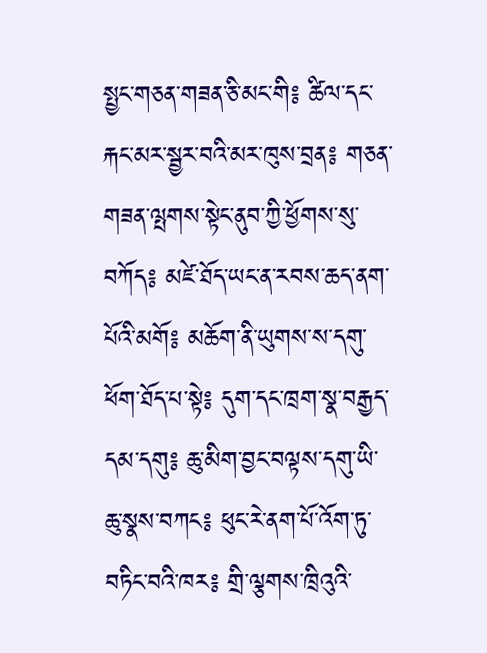སྤྱང་གཅན་གཟན་ཅི་མང་གི༔ ཚིལ་དང་རྐང་མར་སྦྱར་བའི་མར་ཁུས་བྲན༔ གཅན་གཟན་ལྤགས་སྟེང་ནུབ་ཀྱི་ཕྱོགས་སུ་བཀོད༔ མཛེ་ཐོད་ཡང་ན་རབས་ཆད་ནག་པོའི་མགོ༔ མཆོག་ནི་ཡུགས་ས་དགུ་ཕོག་ཐོད་པ་སྟེ༔ དུག་དང་ཁྲག་སྣ་བརྒྱད་དམ་དགུ༔ ཆུ་མིག་བྱང་བལྟས་དགུ་ཡི་ཆུ་སྣས་བཀང༔ ཕུང་རེ་ནག་པོ་འོག་ཏུ་བཏིང་བའི་ཁར༔ གྲི་ལྕགས་ཁྲིའུའི་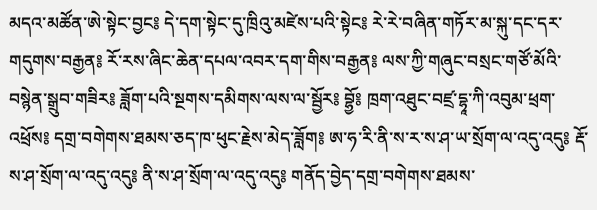མདའ་མཚོན་ཨེ་སྟེང་བྱང༔ དེ་དག་སྟེང་དུ་ཁྲིའུ་མཛེས་པའི་སྟེང༔ རེ་རེ་བཞིན་གཏོར་མ་སྐུ་དང་དར་གདུགས་བརྒྱན༔ རོ་རས་ཞིང་ཆེན་དཔལ་འབར་དག་གིས་བརྒྱན༔ ལས་ཀྱི་གཞུང་བསྲང་གཙོ་མོའི་བསྙེན་སྒྲུབ་གཟིར༔ ཟློག་པའི་སྔགས་དམིགས་ལས་ལ་སྦྱོར༔ བྷྱོ༔ ཁྲག་འཐུང་བཛྲ་དྷཱ་ཀི་འབུམ་ཕྲག་འཕྲོས༔ དགྲ་བགེགས་ཐམས་ཅད་ཁ་ཕུང་རྗེས་མེད་ཟློག༔ ཨ་ཧ་རི་ནི་ས་ར་ས་ཤ་ཡ་སྲོག་ལ་འདུ་འདུ༔ རྡོ་ས་ཤ་སྲོག་ལ་འདུ་འདུ༔ ནི་ས་ཤ་སྲོག་ལ་འདུ་འདུ༔ གནོད་བྱེད་དགྲ་བགེགས་ཐམས་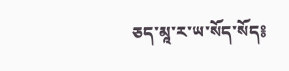ཅད་མཱ་ར་ཡ་སོད་སོད༔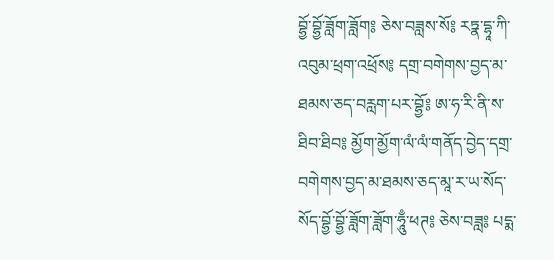བྷྱོ་བྷྱོ་ཟློག་ཟློག༔ ཅེས་བཟླས་སོ༔ རཏྣ་དྷཱ་ཀི་འབུམ་ཕྲག་འཕྲོས༔ དགྲ་བགེགས་བྱད་མ་ཐམས་ཅད་བརླག་པར་བྷྱོ༔ ཨ་ཧ་རི་ནི་ས་ཐིབ་ཐིབ༔ མྱོག་མྱོག་ལཾ་ལཾ་གནོད་བྱེད་དགྲ་བགེགས་བྱད་མ་ཐམས་ཅད་མཱ་ར་ཡ་སོད་སོད་བྷྱོ་བྷྱོ་ཟློག་ཟློག་ཧཱུྃ་ཕཊ༔ ཅེས་བཟླ༔ པདྨ་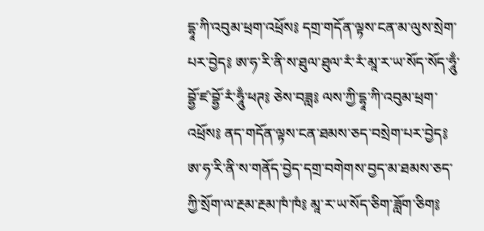དྷཱ་ཀི་འབུམ་ཕྲག་འཕྲོས༔ དགྲ་གདོན་ལྟས་ངན་མ་ལུས་སྲེག་པར་བྱེད༔ ཨ་ཧ་རི་ནི་ས་ཐུལ་ཐུལ་རཾ་རཾ་མཱ་ར་ཡ་སོད་སོད་ཧཱུྃ་བྷྱོ་ཛ་བྷྱོ་རཾ་ཧཱུྃ་ཕཊ༔ ཅེས་བཟླ༔ ལས་ཀྱི་དྷཱ་ཀི་འབུམ་ཕྲག་འཕྲོས༔ ནད་གདོན་ལྟས་ངན་ཐམས་ཅད་བསྲེག་པར་བྱེད༔ ཨ་ཧ་རི་ནི་ས་གནོད་བྱེད་དགྲ་བགེགས་བྱད་མ་ཐམས་ཅད་ཀྱི་སྲོག་ལ་རྔམ་རྔམ་ཁཾ་ཁཾ༔ མཱ་ར་ཡ་སོད་ཅིག་ཟློག་ཅིག༔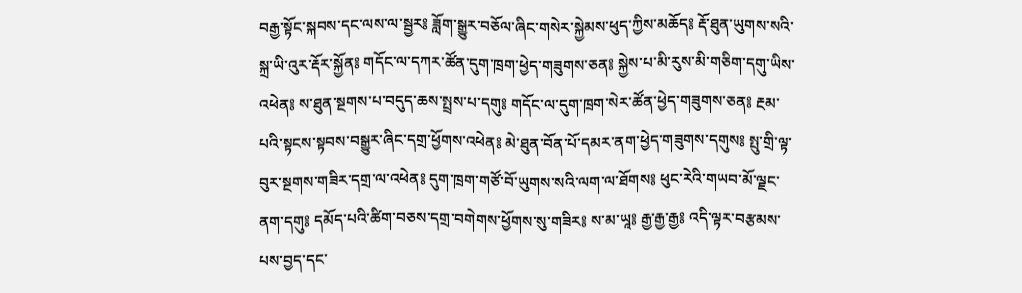བརྒྱ་སྟོང་སྐབས་དང་ལས་ལ་སྦྱར༔ ཟློག་སྒྱུར་བཅོལ་ཞིང་གསེར་སྐྱེམས་ཕུད་ཀྱིས་མཆོད༔ རྡོ་ཐུན་ཡུགས་སའི་སྐྲ་ཡི་འུར་རྡོར་སྐྱོན༔ གདོང་ལ་དཀར་ཚོན་དུག་ཁྲག་ཕྱེད་གཟུགས་ཅན༔ སྐྱེས་པ་མི་རུས་མི་གཅིག་དགུ་ཡིས་འཕེན༔ ས་ཐུན་སྔགས་པ་བདུད་ཆས་སྤྲས་པ་དགུ༔ གདོང་ལ་དུག་ཁྲག་སེར་ཚོན་ཕྱེད་གཟུགས་ཅན༔ རྔམ་པའི་སྟངས་སྟབས་བསྒྱུར་ཞིང་དགྲ་ཕྱོགས་འཕེན༔ མེ་ཐུན་བོན་པོ་དམར་ནག་ཕྱེད་གཟུགས་དགུས༔ སྤུ་གྲི་ལྟ་བུར་སྔགས་གཟིར་དགྲ་ལ་འཕེན༔ དུག་ཁྲག་གཙོ་བོ་ཡུགས་སའི་ལག་ལ་ཐོགས༔ ཕུང་རེའི་གཡབ་མོ་ལྗང་ནག་དགུ༔ དམོད་པའི་ཚིག་བཅས་དགྲ་བགེགས་ཕྱོགས་སུ་གཟིར༔ ས་མ་ཡཱ༔ རྒྱ་རྒྱ་རྒྱ༔ འདི་ལྟར་བརྩམས་པས་བྱད་དང་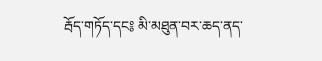རྦོད་གཏོད་དང༔ མི་མཐུན་བར་ཆད་ནད་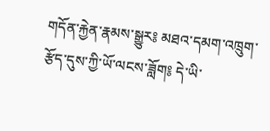གདོན་རྐྱེན་རྣམས་སྒྱུར༔ མཐའ་དམག་འཁྲུག་རྩོད་དུས་ཀྱི་ཡོ་ལངས་ཟློག༔ དེ་ཡི་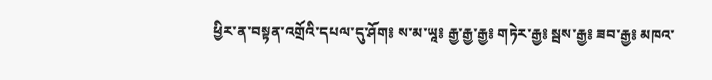ཕྱིར་ན་བསྟན་འགྲོའི་དཔལ་དུ་ཤོག༔ ས་མ་ཡཱ༔ རྒྱ་རྒྱ་རྒྱ༔ གཏེར་རྒྱ༔ སྦས་རྒྱ༔ ཟབ་རྒྱ༔ མཁའ་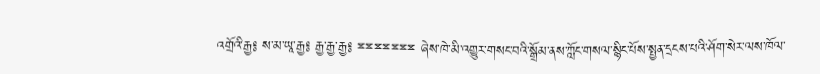འགྲོའི་རྒྱ༔ ས་མ་ཡཱ་རྒྱ༔ རྒྱ་རྒྱ་རྒྱ༔ ྈྈྈྈྈྈྈ ཞེས་ཁེ་མི་འགྱུར་གསང་བའི་སྒྲོམ་ནས་ཀློང་གསལ་སྙིང་པོས་སྤྱན་དྲངས་པའི་ཤོག་སེར་ལས་ཁོལ་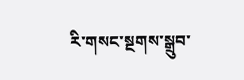རི་གསང་སྔགས་སྒྲུབ་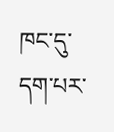ཁང་དུ་དག་པར་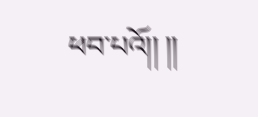ཕབ་པའོ།། །།